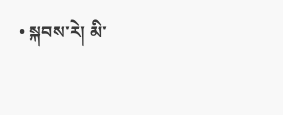• སྐབས་རེ། མི་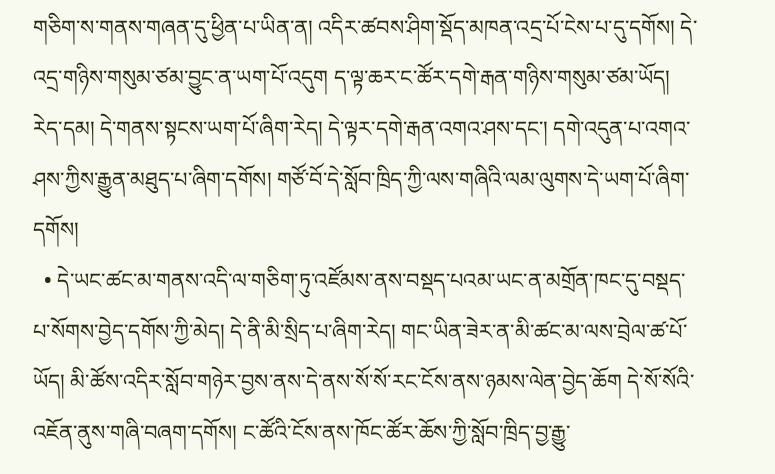གཅིག་ས་གནས་གཞན་དུ་ཕྱིན་པ་ཡིན་ན། འདིར་ཚབས་ཤིག་སྡོད་མཁན་འདྲ་པོ་ངེས་པ་དུ་དགོས། དེ་འདྲ་གཉིས་གསུམ་ཙམ་བྱུང་ན་ཡག་པོ་འདུག ད་ལྟ་ཆར་ང་ཚོར་དགེ་རྒན་གཉིས་གསུམ་ཙམ་ཡོད། རེད་དམ། དེ་གནས་སྟངས་ཡག་པོ་ཞིག་རེད། དེ་ལྟར་དགེ་རྒན་འགའ་ཤས་དང་། དགེ་འདུན་པ་འགའ་ཤས་ཀྱིས་རྒྱུན་མཐུད་པ་ཞིག་དགོས། གཙོ་བོ་དེ་སློབ་ཁྲིད་ཀྱི་ལས་གཞིའི་ལམ་ལུགས་དེ་ཡག་པོ་ཞིག་དགོས།
  • དེ་ཡང་ཚང་མ་གནས་འདི་ལ་གཅིག་ཏུ་འཛོམས་ནས་བསྡད་པའམ་ཡང་ན་མགྲོན་ཁང་དུ་བསྡད་པ་སོགས་བྱེད་དགོས་ཀྱི་མེད། དེ་ནི་མི་སྲིད་པ་ཞིག་རེད། གང་ཡིན་ཟེར་ན་མི་ཚང་མ་ལས་བྲེལ་ཚ་པོ་ཡོད། མི་ཚོས་འདིར་སློབ་གཉེར་བྱས་ནས་དེ་ནས་སོ་སོ་རང་ངོས་ནས་ཉམས་ལེན་བྱེད་ཆོག དེ་སོ་སོའི་འཇོན་ནུས་གཞི་བཞག་དགོས། ང་ཚོའི་ངོས་ནས་ཁོང་ཚོར་ཆོས་ཀྱི་སློབ་ཁྲིད་བྱ་རྒྱུ་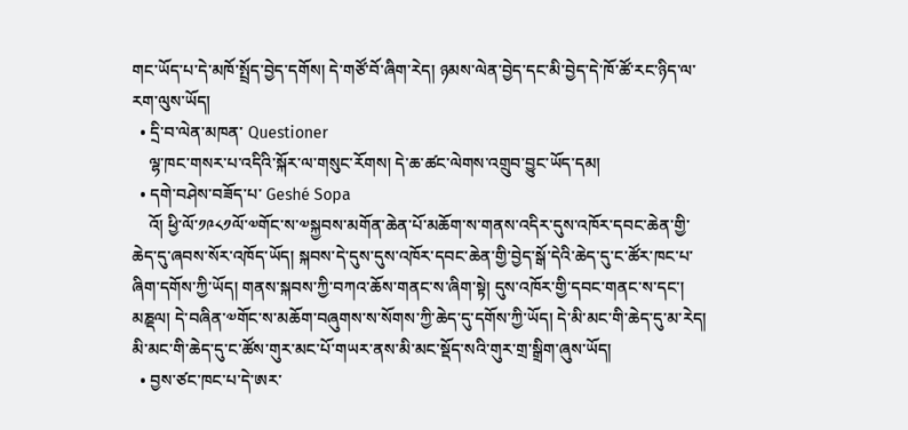གང་ཡོད་པ་དེ་མཁོ་སྤྲོད་བྱེད་དགོས། དེ་གཙོ་བོ་ཞིག་རེད། ཉམས་ལེན་བྱེད་དང་མི་བྱེད་དེ་ཁོ་ཚོ་རང་ཉིད་ལ་རག་ལུས་ཡོད།
  • དྲི་བ་ལེན་མཁན་ Questioner
    ལྷ་ཁང་གསར་པ་འདིའི་སྐོར་ལ་གསུང་རོགས། དེ་ཆ་ཚང་ལེགས་འགྲུབ་བྱུང་ཡོད་དམ།
  • དགེ་བཤེས་བཟོད་པ་ Geshé Sopa
    འོ། ཕྱི་ལོ་༡༩༨༡ལོ་༧གོང་ས་༧སྐྱབས་མགོན་ཆེན་པོ་མཆོག་ས་གནས་འདིར་དུས་འཁོར་དབང་ཆེན་གྱི་ཆེད་དུ་ཞབས་སོར་འཁོད་ཡོད། སྐབས་དེ་དུས་དུས་འཁོར་དབང་ཆེན་གྱི་བྱེད་སྒོ་དེའི་ཆེད་དུ་ང་ཚོར་ཁང་པ་ཞིག་དགོས་ཀྱི་ཡོད། གནས་སྐབས་ཀྱི་བཀའ་ཆོས་གནང་ས་ཞིག་སྟེ། དུས་འཁོར་གྱི་དབང་གནང་ས་དང་། མཎྡལ། དེ་བཞིན་༧གོང་ས་མཆོག་བཞུགས་ས་སོགས་ཀྱི་ཆེད་དུ་དགོས་ཀྱི་ཡོད། དེ་མི་མང་གི་ཆེད་དུ་མ་རེད། མི་མང་གི་ཆེད་དུ་ང་ཚོས་གུར་མང་པོ་གཡར་ནས་མི་མང་སྡོད་སའི་གུར་གྲ་སྒྲིག་ཞུས་ཡོད།
  • བྱས་ཙང་ཁང་པ་དེ་ཨར་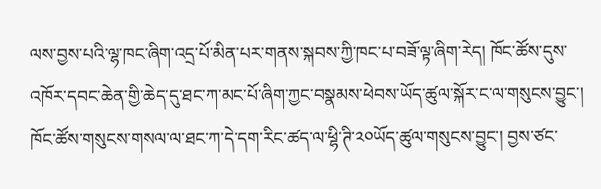ལས་བྱས་པའི་ལྷ་ཁང་ཞིག་འདྲ་པོ་མིན་པར་གནས་སྐབས་ཀྱི་ཁང་པ་བཟོ་ལྟ་ཞིག་རེད། ཁོང་ཚོས་དུས་འཁོར་དབང་ཆེན་གྱི་ཆེད་དུ་ཐང་ཀ་མང་པོ་ཞིག་ཀྱང་བསྣམས་ཕེབས་ཡོད་ཚུལ་སྐོར་ང་ལ་གསུངས་བྱུང་། ཁོང་ཚོས་གསུངས་གསལ་ལ་ཐང་ཀ་དེ་དག་རིང་ཚད་ལ་ཕྷི་ཊི་༢༠ཡོད་ཚུལ་གསུངས་བྱུང་། བྱས་ཙང་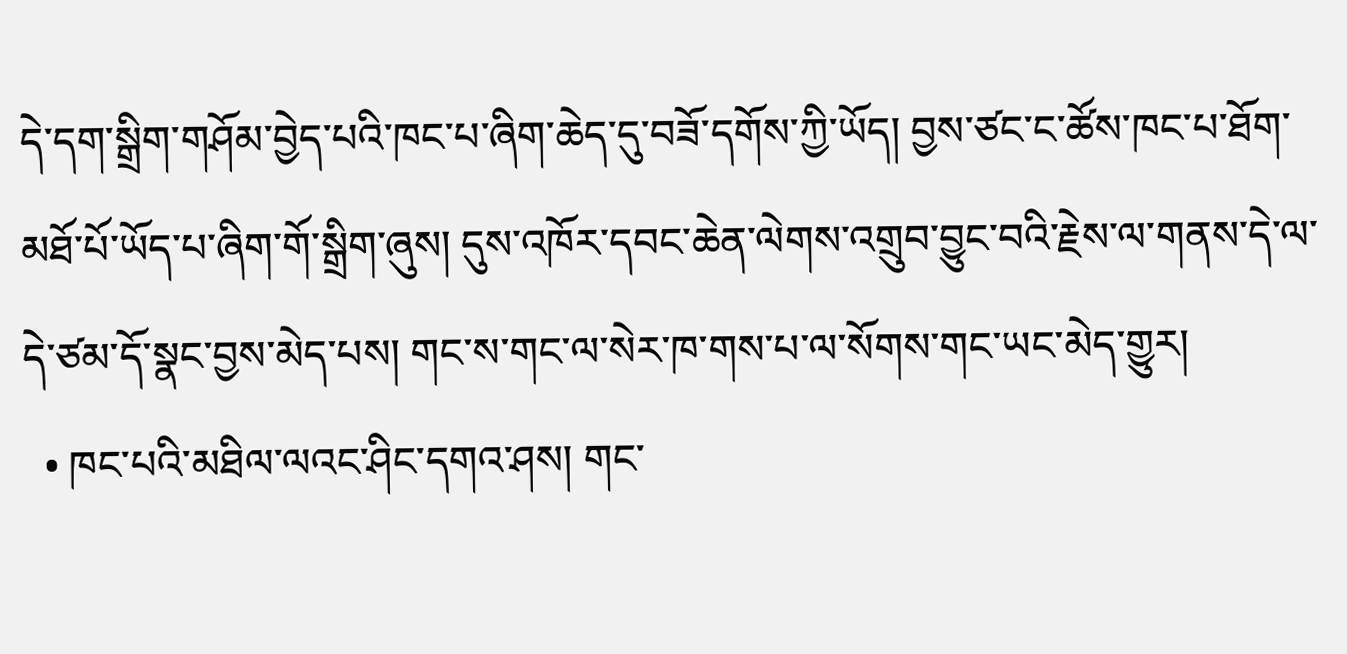དེ་དག་སྒྲིག་གཤོམ་བྱེད་པའི་ཁང་པ་ཞིག་ཆེད་དུ་བཟོ་དགོས་ཀྱི་ཡོད། བྱས་ཙང་ང་ཚོས་ཁང་པ་ཐོག་མཐོ་པོ་ཡོད་པ་ཞིག་གོ་སྒྲིག་ཞུས། དུས་འཁོར་དབང་ཆེན་ལེགས་འགྲུབ་བྱུང་བའི་རྗེས་ལ་གནས་དེ་ལ་དེ་ཙམ་དོ་སྣང་བྱས་མེད་པས། གང་ས་གང་ལ་སེར་ཁ་གས་པ་ལ་སོགས་གང་ཡང་མེད་གྱུར།
  • ཁང་པའི་མཐིལ་ལའང་ཤིང་དགའ་ཤས། གང་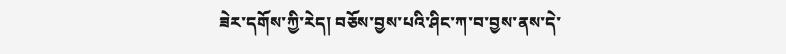ཟེར་དགོས་ཀྱི་རེད། བཅོས་བྱས་པའི་ཤིང་ཀ་བ་བྱས་ནས་དེ་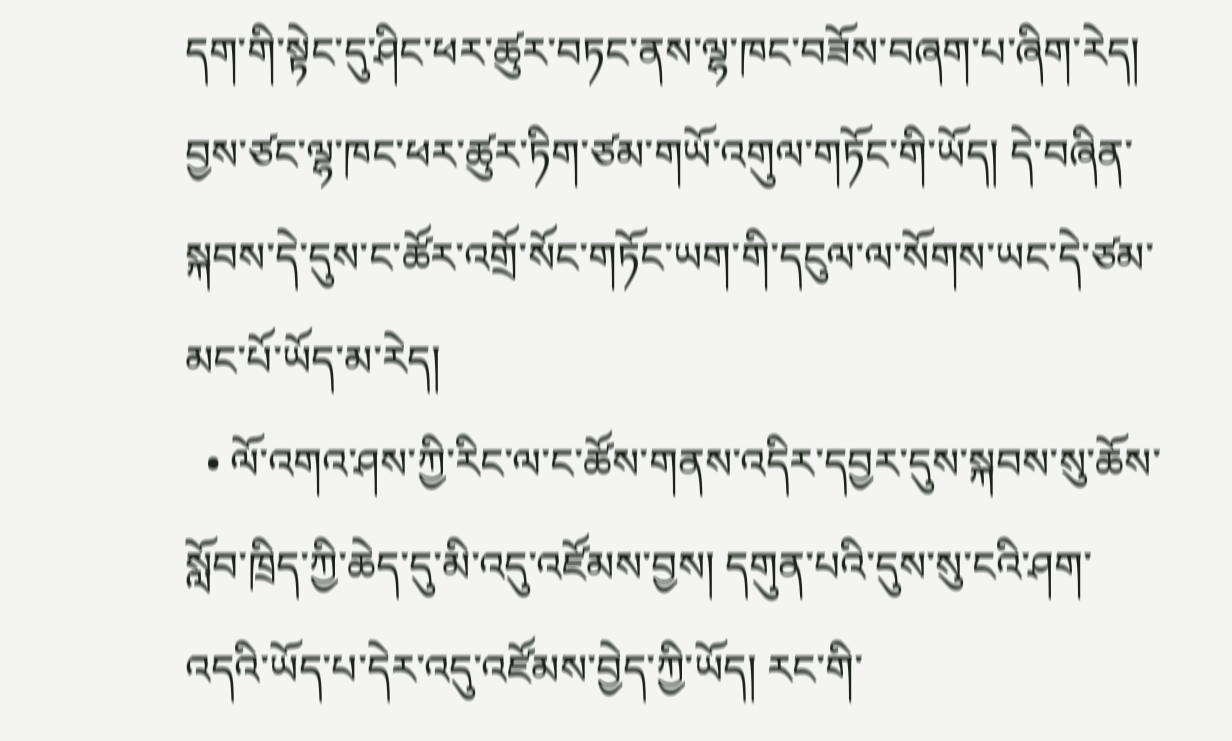དག་གི་སྟེང་དུ་ཤིང་ཕར་ཚུར་བཏང་ནས་ལྷ་ཁང་བཟོས་བཞག་པ་ཞིག་རེད། བྱས་ཙང་ལྷ་ཁང་ཕར་ཚུར་ཏིག་ཙམ་གཡོ་འགུལ་གཏོང་གི་ཡོད། དེ་བཞིན་སྐབས་དེ་དུས་ང་ཚོར་འགྲོ་སོང་གཏོང་ཡག་གི་དངུལ་ལ་སོགས་ཡང་དེ་ཙམ་མང་པོ་ཡོད་མ་རེད།
  • ལོ་འགའ་ཤས་ཀྱི་རིང་ལ་ང་ཚོས་གནས་འདིར་དབྱར་དུས་སྐབས་སུ་ཆོས་སློབ་ཁྲིད་ཀྱི་ཆེད་དུ་མི་འདུ་འཛོམས་བྱས། དགུན་པའི་དུས་སུ་ངའི་ཤག་འདའི་ཡོད་པ་དེར་འདུ་འཛོམས་བྱེད་ཀྱི་ཡོད། རང་གི་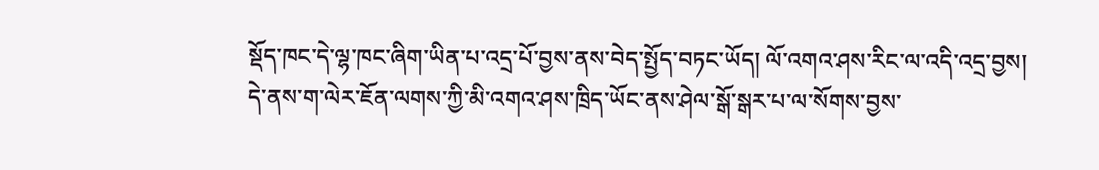སྡོད་ཁང་དེ་ལྷ་ཁང་ཞིག་ཡིན་པ་འདྲ་པོ་བྱས་ནས་བེད་སྤྱོད་བཏང་ཡོད། ལོ་འགའ་ཤས་རིང་ལ་འདི་འདྲ་བྱས། དེ་ནས་ག་ལེར་ཇོན་ལགས་ཀྱི་མི་འགའ་ཤས་ཁྲིད་ཡོང་ནས་ཤེལ་སྒོ་སྒར་པ་ལ་སོགས་བྱས་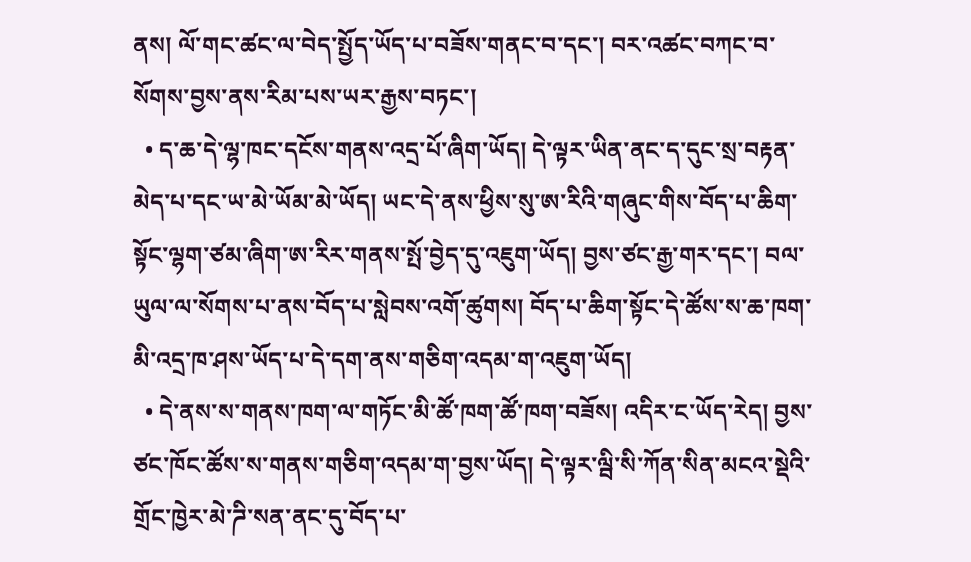ནས། ལོ་གང་ཚང་ལ་བེད་སྤྱོད་ཡོད་པ་བཟོས་གནང་བ་དང་། བར་འཚང་བཀང་བ་སོགས་བྱས་ནས་རིམ་པས་ཡར་རྒྱས་བཏང་།
  • ད་ཆ་དེ་ལྷ་ཁང་དངོས་གནས་འདྲ་པོ་ཞིག་ཡོད། དེ་ལྟར་ཡིན་ནང་ད་དུང་སྲ་བརྟན་མེད་པ་དང་ཡ་མེ་ཡོམ་མེ་ཡོད། ཡང་དེ་ནས་ཕྱིས་སུ་ཨ་རིའི་གཞུང་གིས་བོད་པ་ཆིག་སྟོང་ལྷག་ཙམ་ཞིག་ཨ་རིར་གནས་སྤོ་བྱེད་དུ་འཇུག་ཡོད། བྱས་ཙང་རྒྱ་གར་དང་། བལ་ཡུལ་ལ་སོགས་པ་ནས་བོད་པ་སླེབས་འགོ་ཚུགས། བོད་པ་ཆིག་སྟོང་དེ་ཚོས་ས་ཆ་ཁག་མི་འདྲ་ཁ་ཤས་ཡོད་པ་དེ་དག་ནས་གཅིག་འདམ་ག་འཇུག་ཡོད།
  • དེ་ནས་ས་གནས་ཁག་ལ་གཏོང་མི་ཚོ་ཁག་ཚོ་ཁག་བཟོས། འདིར་ང་ཡོད་རེད། བྱས་ཙང་ཁོང་ཚོས་ས་གནས་གཅིག་འདམ་ག་བྱས་ཡོད། དེ་ལྟར་ལྦི་སི་ཀོན་སིན་མངའ་སྡེའི་གྲོང་ཁྱེར་མེ་ཌི་སན་ནང་དུ་བོད་པ་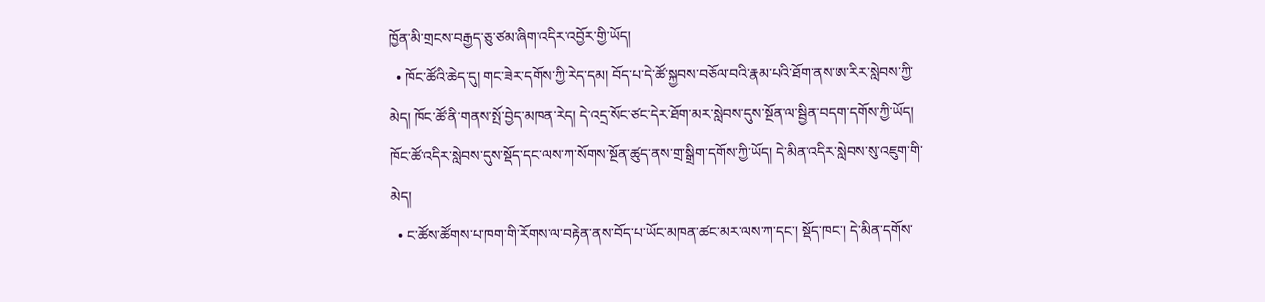ཁྱོན་མི་གྲངས་བརྒྱད་ཅུ་ཙམ་ཞིག་འདིར་འབྱོར་གྱི་ཡོད།
  • ཁོང་ཚོའི་ཆེད་དུ། གང་ཟེར་དགོས་ཀྱི་རེད་དམ། བོད་པ་དེ་ཚོ་སྐྱབས་བཅོལ་བའི་རྣམ་པའི་ཐོག་ནས་ཨ་རིར་སླེབས་ཀྱི་མེད། ཁོང་ཚོ་ནི་གནས་སྤོ་བྱེད་མཁན་རེད། དེ་འདྲ་སོང་ཙང་དེར་ཐོག་མར་སླེབས་དུས་སྔོན་ལ་སྦྱིན་བདག་དགོས་ཀྱི་ཡོད། ཁོང་ཚོ་འདིར་སླེབས་དུས་སྡོད་དང་ལས་ཀ་སོགས་སྔོན་ཚུད་ནས་གྲ་སྒྲིག་དགོས་ཀྱི་ཡོད། དེ་མིན་འདིར་སླེབས་སུ་འཇུག་གི་མེད།
  • ང་ཚོས་ཚོགས་པ་ཁག་གི་རོགས་ལ་བརྟེན་ནས་བོད་པ་ཡོང་མཁན་ཚང་མར་ལས་ཀ་དང་། སྡོད་ཁང་། དེ་མིན་དགོས་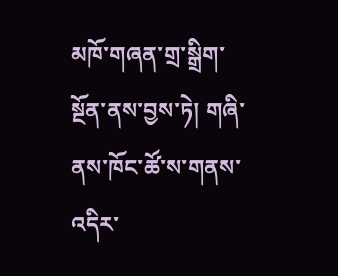མཁོ་གཞན་གྲ་སྒྲིག་སྔོན་ནས་བྱས་ཏེ། གཞི་ནས་ཁོང་ཚོ་ས་གནས་འདིར་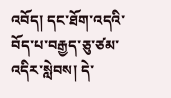འབོད། དང་ཐོག་འདའི་བོད་པ་བརྒྱད་ཅུ་ཙམ་འདིར་སླེབས། དེ་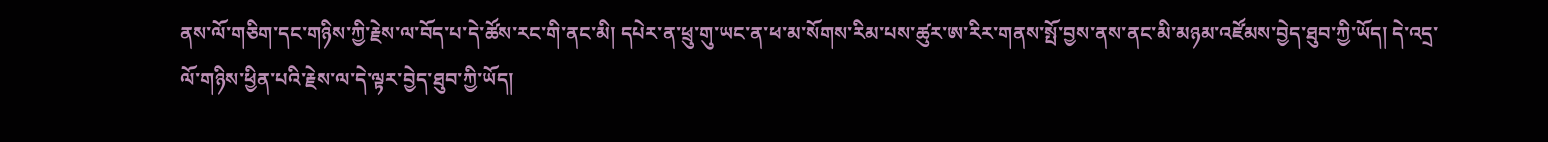ནས་ལོ་གཅིག་དང་གཉིས་ཀྱི་རྗེས་ལ་བོད་པ་དེ་ཚོས་རང་གི་ནང་མི། དཔེར་ན་ཕྲུ་གུ་ཡང་ན་ཕ་མ་སོགས་རིམ་པས་ཚུར་ཨ་རིར་གནས་སྤོ་བྱས་ནས་ནང་མི་མཉམ་འཛོམས་བྱེད་ཐུབ་ཀྱི་ཡོད། དེ་འདྲ་ལོ་གཉིས་ཕྱིན་པའི་རྗེས་ལ་དེ་ལྟར་བྱེད་ཐུབ་ཀྱི་ཡོད།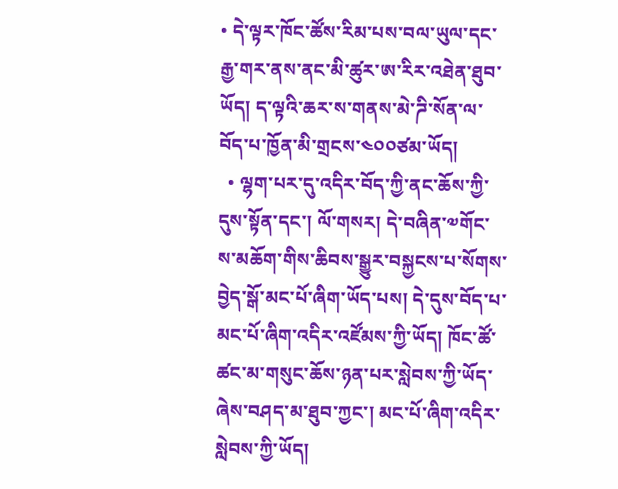• དེ་ལྟར་ཁོང་ཚོས་རིམ་པས་བལ་ཡུལ་དང་རྒྱ་གར་ནས་ནང་མི་ཚུར་ཨ་རིར་འཐེན་ཐུབ་ཡོད། ད་ལྟའི་ཆར་ས་གནས་མེ་ཌི་སོན་ལ་བོད་པ་ཁྱོན་མི་གྲངས་༤༠༠ཙམ་ཡོད།
  • ལྷག་པར་དུ་འདིར་བོད་ཀྱི་ནང་ཆོས་ཀྱི་དུས་སྟོན་དང་། ལོ་གསར། དེ་བཞིན་༧གོང་ས་མཆོག་གིས་ཆིབས་སྒྱུར་བསྐྱངས་པ་སོགས་བྱེད་སྒོ་མང་པོ་ཞིག་ཡོད་པས། དེ་དུས་བོད་པ་མང་པོ་ཞིག་འདིར་འཛོམས་ཀྱི་ཡོད། ཁོང་ཚོ་ཚང་མ་གསུང་ཆོས་ཉན་པར་སླེབས་ཀྱི་ཡོད་ཞེས་བཤད་མ་ཐུབ་ཀྱང་། མང་པོ་ཞིག་འདིར་སླེབས་ཀྱི་ཡོད།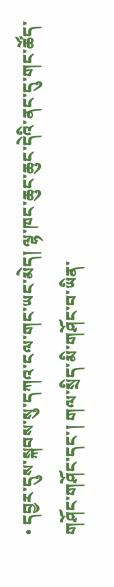• དབྱར་དུས་སྐབས་སུ་དཀའ་ངལ་གང་ཡང་མེད། ལྷ་ཁང་ཆུང་ཆུང་དེའི་ནང་དུ་གང་ཚོད་གཤོང་གཤོང་དང་། གལ་སྲིད་མི་གཤོང་བ་ཡིན་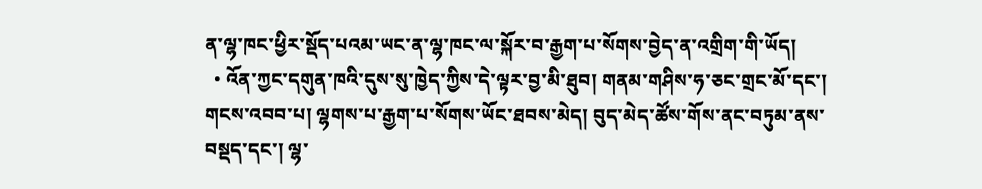ན་ལྷ་ཁང་ཕྱིར་སྡོད་པའམ་ཡང་ན་ལྷ་ཁང་ལ་སྐོར་བ་རྒྱག་པ་སོགས་བྱེད་ན་འགྲིག་གི་ཡོད།
  • འོན་ཀྱང་དགུན་ཁའི་དུས་སུ་ཁྱེད་ཀྱིས་དེ་ལྟར་བྱ་མི་ཐུབ། གནམ་གཤིས་ཧ་ཅང་གྲང་མོ་དང་། གངས་འབབ་པ། ལྷགས་པ་རྒྱག་པ་སོགས་ཡོང་ཐབས་མེད། བུད་མེད་ཚོས་གོས་ནང་བཏུམ་ནས་བསྡད་དང་། ལྷ་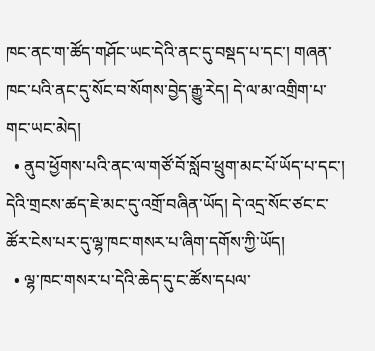ཁང་ནང་ག་ཚོད་གཤོང་ཡང་དེའི་ནང་དུ་བསྡད་པ་དང་། གཞན་ཁང་པའི་ནང་དུ་སོང་བ་སོགས་བྱེད་རྒྱུ་རེད། དེ་ལ་མ་འགྲིག་པ་གང་ཡང་མེད།
  • ནུབ་ཕྱོགས་པའི་ནང་ལ་གཙོ་བོ་སློབ་ཕྲུག་མང་པོ་ཡོད་པ་དང་། དེའི་གྲངས་ཚད་ཇེ་མང་དུ་འགྲོ་བཞིན་ཡོད། དེ་འདྲ་སོང་ཙང་ང་ཚོར་ངེས་པར་དུ་ལྷ་ཁང་གསར་པ་ཞིག་དགོས་ཀྱི་ཡོད།
  • ལྷ་ཁང་གསར་པ་དེའི་ཆེད་དུ་ང་ཚོས་དཔལ་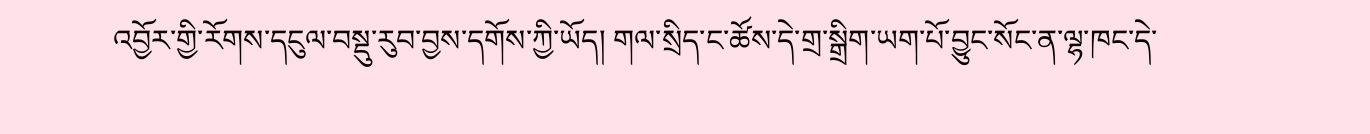འབྱོར་གྱི་རོགས་དངུལ་བསྡུ་རུབ་བྱས་དགོས་ཀྱི་ཡོད། གལ་སྲིད་ང་ཚོས་དེ་གྲ་སྒྲིག་ཡག་པོ་བྱུང་སོང་ན་ལྷ་ཁང་དེ་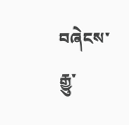བཞེངས་རྒྱུ་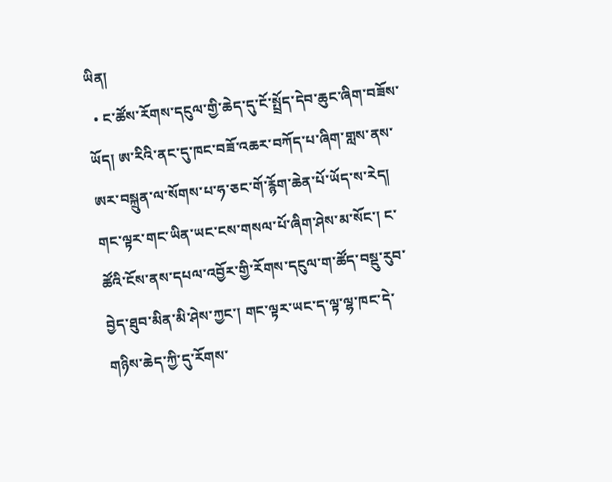ཡིན།
  • ང་ཚོས་རོགས་དངུལ་གྱི་ཆེད་དུ་ངོ་སྤྲོད་དེབ་ཆུང་ཞིག་བཟོས་ཡོད། ཨ་རིའི་ནང་དུ་ཁང་བཟོ་འཆར་བཀོད་པ་ཞིག་གླས་ནས་ཨར་བསྐྲུན་ལ་སོགས་པ་ཧ་ཅང་གོ་རྙོག་ཆེན་པོ་ཡོད་ས་རེད། གང་ལྟར་གང་ཡིན་ཡང་ངས་གསལ་པོ་ཞིག་ཤེས་མ་སོང་། ང་ཚོའི་ངོས་ནས་དཔལ་འབྱོར་གྱི་རོགས་དངུལ་ག་ཚོད་བསྡུ་རུབ་བྱེད་ཐུབ་མིན་མི་ཤེས་ཀྱང་། གང་ལྟར་ཡང་ད་ལྟ་ལྷ་ཁང་དེ་གཉིས་ཆེད་ཀྱི་དུ་རོགས་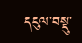དངུལ་བསྡུ་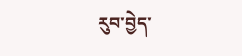རུབ་བྱེད་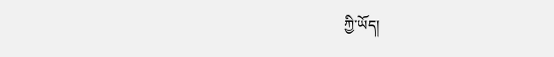ཀྱི་ཡོད།